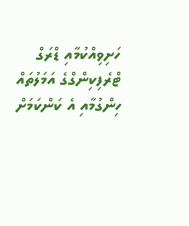ހަށިވިއްކުމާއި ޑްރަގް ޓްރެފިކިންގްގެ އަމަލުތައް ހިންގުމާއި އެ ކަންކަމަށް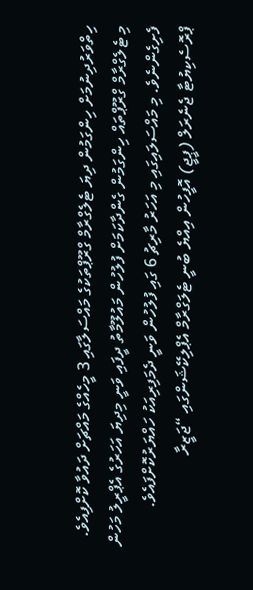ހިތްވަރުދިނުމަށް ހިންގަމުން ދިޔަ ޓެލެގްރާމް ގްރޫޕްތަކުގެ މައްސަލާގައި 3 މީހެއްގެ މައްޗަށް ދައުވާ ކޮށްފިއެވެ.
މި ޓެލެގްރާމް ގްރޫޕްތައް ހިންގަމުން ގެންދާކަމަށް ފުލުހުން މައުލޫމާތު ދީފައި ވަނީ މިދިޔަ އަހަރުގެ އެޕްރީލު މަހުން ފެށިގެންނެވެ. މި މައްސަލައިގައި މި އަހަރު މާރިޗު 6 ގައި ފުލުހުން ވަނީ ދެމަފިރިއަކު ހައްޔަރުކޮށްފައެވެ.
ޕްރޮސެކިޔުޓާ ޖެނެރަލް (ޕީޖީ) އޮފީހުން އިއްޔެ ބުނީ ޓެލަގްރާމް އެޕްލިކޭޝަންގައި “ޖަޒީރާ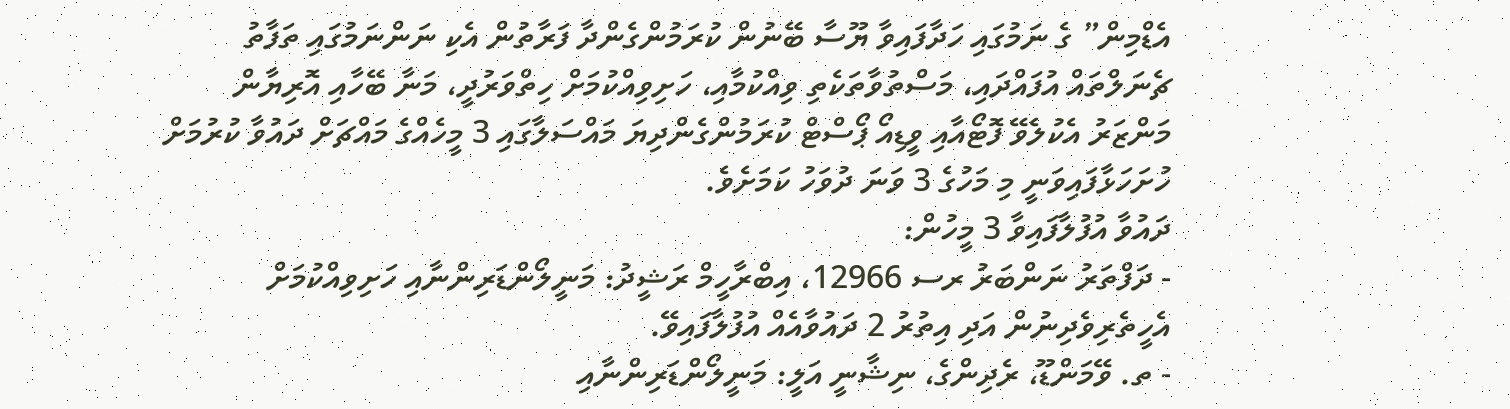އެޑްމިން” ގެ ނަމުގައި ހަދާފައިވާ ޔޫސާ ބޭނުން ކުރަމުންގެންދާ ފަރާތުން އެކި ނަންނަމުގައި ތަފާތު ޗެނަލްތައް އުފައްދައި، މަސްތުވާތަކެތި ވިއްކުމާއި، ހަށިވިއްކުމަށް ހިތްވަރުދީ، މަނާ ބޭހާއި އޮރިޔާން މަންޒަރު އެކުލެވޭ ފޮޓޯއާއި ވީޑިއޯ ޕޯސްޓް ކުރަމުންގެންދިޔަ މައްސަލާގައި 3 މީހެއްގެ މައްޗަށް ދައުވާ ކުރުމަށް ހުށަހަޅާފައިވަނީ މި މަހުގެ 3 ވަނަ ދުވަހު ކަމަށެވެ.
ދައުވާ އުފުލާފައިވާ 3 މީހުން:
- ދަފްތަރު ނަންބަރު ރސ 12966، އިބްރާހީމް ރަޝީދު: މަނީލޯންޑަރިންނާއި ހަށިވިއްކުމަށް އެހީތެރިވެދިނުން އަދި އިތުރު 2 ދައުވާއެއް އުފުލާފައިވޭ.
- ތ. ވޭމަންޑޫ، ރެދިންގެ، ނިޝާނީ އަލީ: މަނީލޯންޑަރިންނާއި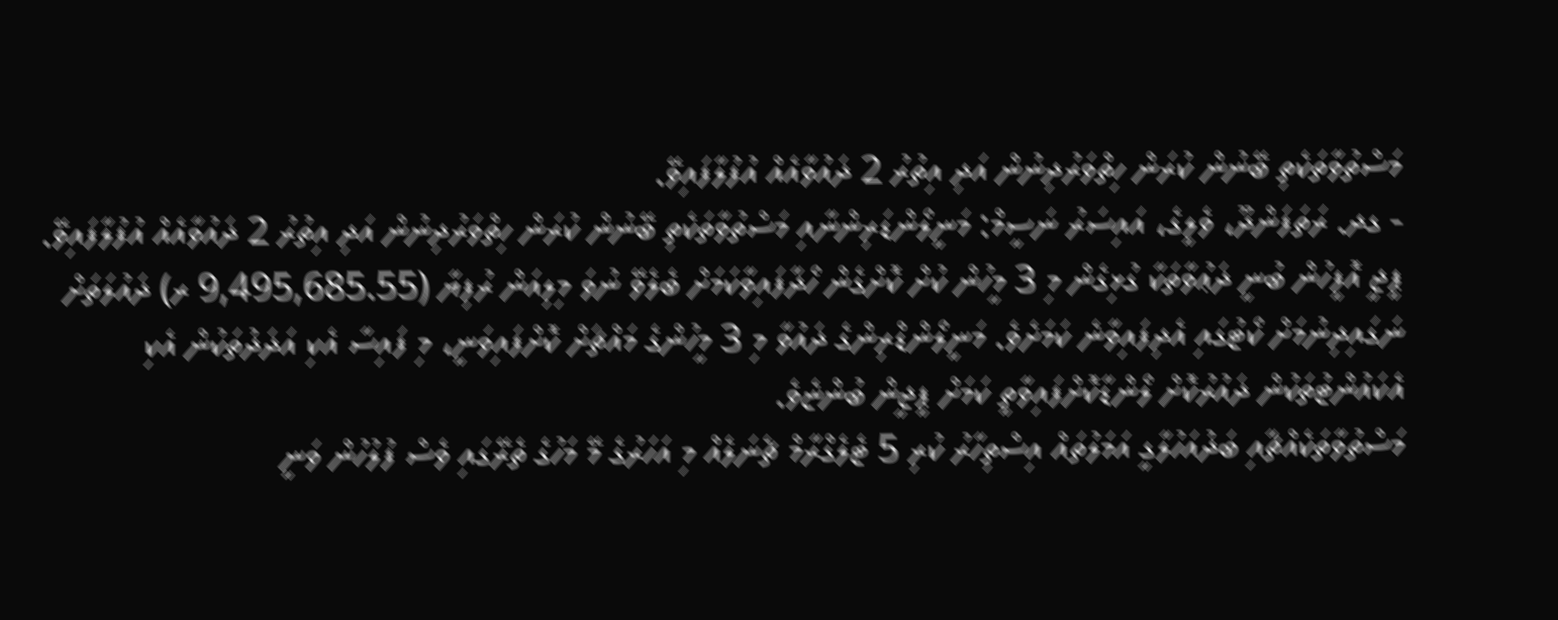މަސްތުވާތަކެތި ބޭނުން ކުރަން ހިތްވަރުދިނުން އަދި އިތުރު 2 ދައުވާއެއް އުފުލާފައިވޭ.
- ގދ. ރަތަފަންދޫ، ވެލީގެ، އައިސަރު ނަސީމް: މަނީލޯންޑަރިންނާއި މަސްތުވާތަކެތި ބޭނުން ކުރަން ހިތްވަރުދިނުން އަދި އިތުރު 2 ދައުވާއެއް އުފުލާފައިވޭ.
ޕީޖީ އޮފީހުން ބުނީ ދަޢުވާތަކާ ގުޅިގެން މި 3 މީހުން ކުށް ކޮށްގެން ހޯދާފައިވާކަމަށް ބެލެވޭ ނުވަ މިލިއަން ރުފިޔާ (9,495,685.55 ރ) ދައުލަތަށް ނަގައިދިނުމަށް ކޯޓުގައި އެދިފައިވާނެ ކަމަށެވެ. މަނީލޯންޑްރިންގެ ދައުވާ މި 3 މީހުންގެ މައްޗަށް ކޮށްފައިވަނީ، މި ފައިސާ އެކި އަދަދުތަކުން އެކި އެކައުންޓުތަކުން ދައުރުކޮށް ލޯންޑާކޮށްފައިވާތީ ކަމަށް ޕީޖީން ބުންޏެވެ.
މަސްތުވާތަކެއްޗާއި ބަދުއަހުލާގީ އަމަލުތައް އިސްތިހާރު ކުރި 5 ޓެލެގްރާމް ޗެނަލެއް މި އަހަރުގެ މޭ މަހުގެ ތެރޭގައި ވެސް ފުލުހުން ވަނީ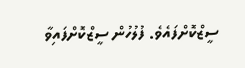ސީޒްކޮށްފައެވެ. ފުލުހުން ސީޒްކޮށްފައިވާ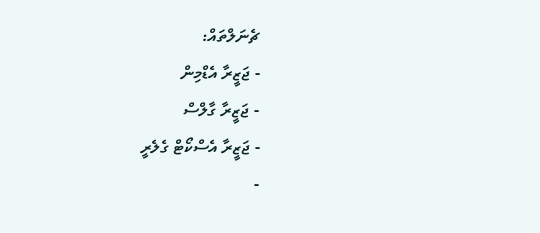ޗެނަލްތައް:
- ޖަޒީރާ އެޑްމިން
- ޖަޒީރާ ގާލްސް
- ޖަޒީރާ އެސްކޯޓް ގެލެރީ
-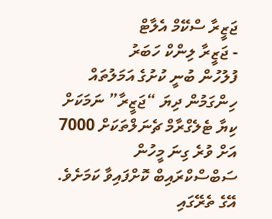ޖަޒީރާ ސްކޭމް އެލާޓް
- ޖަޒީރާ ލިންކް ހަބަރު
ފުލުހުން ބުނީ ކުށުގެ އަމަލުތައް ހިންގަމުން ދިޔަ “ޖަޒީރާ” ނަމަކަށް ކިޔާ ޓެލެގްރާމް ޗެނަލްތަކަށް 7000 އަށް ވުރެ ގިނަ މީހުން ސަބްސްކްރައިބް ކޮށްފައިވާ ކަމަށެވެ. އޭގެ ތެރޭގައި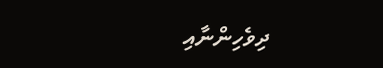ދިވެހިންނާއި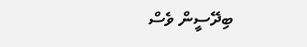ބިދޭސީން ވެސް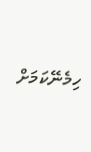ހިމެނޭކަމަށް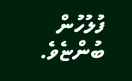ފުލުހުން ބުންޏެވެ.